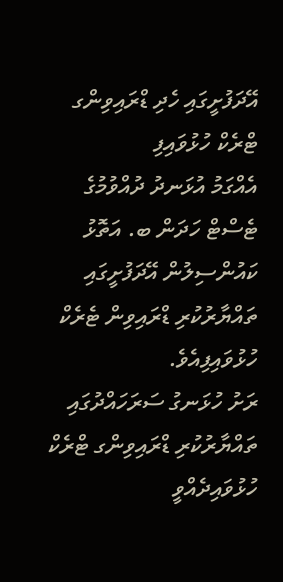އޭދަފުށީގައި ހެދި ޑްރައިވިންގ ޓްރެކް ހުޅުވައިފި
އެއްގަމު އުޅަނދު ދުއްވުމުގެ ޓެސްޓް ހަދަން ބ. އަތޮޅު ކައުންސިލުން އޭދަފުށީގައި ތައްޔާރުކުރި ޑްރައިވިން ޓެރެކް ހުޅުވައިފިއެވެ.
ރަށު ހުޅަނގު ސަރަހައްދުގައި ތައްޔާރުކުރި ޑްރައިވިންގ ޓްރެކް ހުޅުވައިދެއްވީ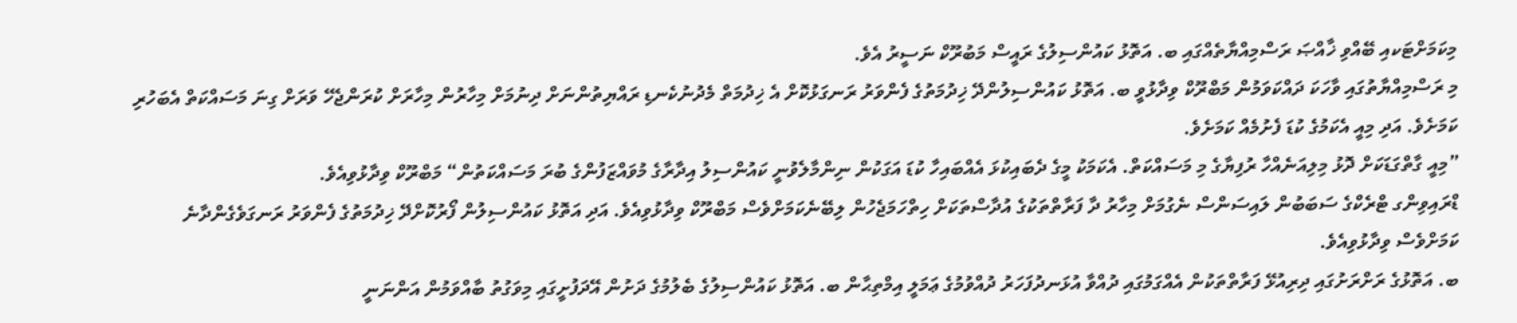މިކަމަށްޓަކއި ބޭއްވި ޚާއްޞަ ރަސްމިއްޔާތެއްގައި ބ. އަތޮޅު ކައުންސިލުގެ ރައީސް މަބުރޫކް ނަސީރު އެވެ.
މި ރަސްމިއްޔާތުގައި ވާހަކަ ދައްކަވަމުން މަބްރޫކް ވިދާޅުވީ ބ. އަތޮޅު ކައުންސިލުންދޭ ޚިދުމަތުގެ ފެންވަރު ރަނގަޅުކޮށް އެ ޚިދުމަތް މެދުނުކެނޑި ރައްޔިތުންނަށް ދިނުމަށް މިހާރުން މިހާރަށް ކުރަންޖެހޭ ވަރަށް ގިނަ މަސައްކަތް އެބަހުރި ކަމަށެވެ. އަދި މިއީ އެކަމުގެ ކުޑަ ފެށުމެއް ކަމަށެވެ.
”މިއީ ގާތްގަޑަކަށް ދޮޅު މިލިއަނެއްހާ ރުފިޔާގެ މި މަސައްކަތް. އެކަމަކު މީގެ ދެބައިކުޅަ އެއްބައިހާ ކުޑަ އަގަކުން ނިންމާލެވުނީ ކައުންސިލު އިދާރާގެ މުވައްޒަފުންގެ ބުރަ މަސައްކަތުން“ މަބްރޫކް ވިދާޅުވިއެވެ.
ޑްރައިވިންގ ޓްރެކްގެ ސަބަބުން ލައިސަންސް ނެގުމަށް މިހާރު ދާ ފަރާތްތަކުގެ އުދާސްތަކަށް ހިތްހަމަޖެހުން ލިބޭނެކަމަށްވެސް މަބްރޫކް ވިދާޅުވިއެވެ. އަދި އަތޮޅު ކައުންސިލުން ފޯރުކޮށްދޭ ޚިދުމަތުގެ ފެންވަރު ރަނގަވެގެންދާނެ ކަމަށްވެސް ވިދާޅުވިއެވެ.
ބ. އަތޮޅުގެ ރަށްރަށުގައި ދިރިއުޅޭ ފަރާތްތަކުން އެއްގަމުގައި ދުއްވާ އުޅަނދުފަހަރު ދުއްވުމުގެ ޢަމަލީ އިމްތިޙާން ބ. އަތޮޅު ކައުންސިލުގެ ބެލުމުގެ ދަށުން އޭދަފުށީގައި މިވަގުތު ބާއްވަމުން އަންނަނީ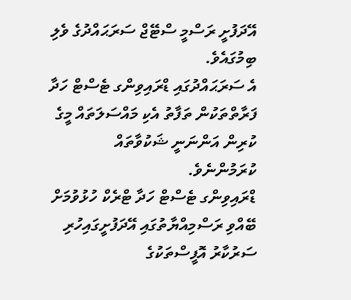އޭދަފުށީ ރަސްމީ ސްޓޭޖް ސަރަޙައްދުގެ ވެލި ބިމުގައެވެ.
އެ ސަރަޙައްދުގައި ޑްރައިވިންގ ޓެސްޓް ހަދާ ފަރާތްތަކުން ތަފާތު އެކި މައްސަލަތައް މީގެ ކުރިން އަންނަނީ ޝަކުވާތައް ކުރަމުންނެވެ.
ޑްރައިވިންގ ޓެސްޓް ހަދާ ޓްރެކް ހުޅުވުމަށް ބޭއްވި ރަސްމިއްޔާތުގައި އޭދަފުށީގައިހުރި ސަރުކާރު އޮފީސްތަކުގެ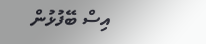އިސް ބޭފުޅުން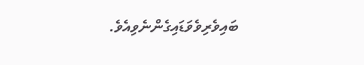ބައިވެރިވެވަޑައިގެންނެވިއެވެ.